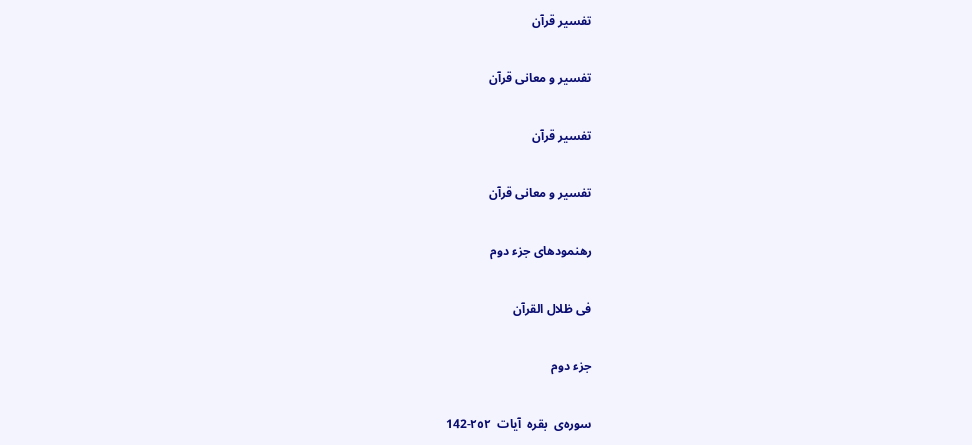تفسیر قرآن

تفسیر و معانی قرآن

تفسیر قرآن

تفسیر و معانی قرآن

رهنمود‌های جزء دوم

فی ظلال القرآن

جزء دوم

سوره‌ی  بقر‌ه  آیات  ٢٥٢-142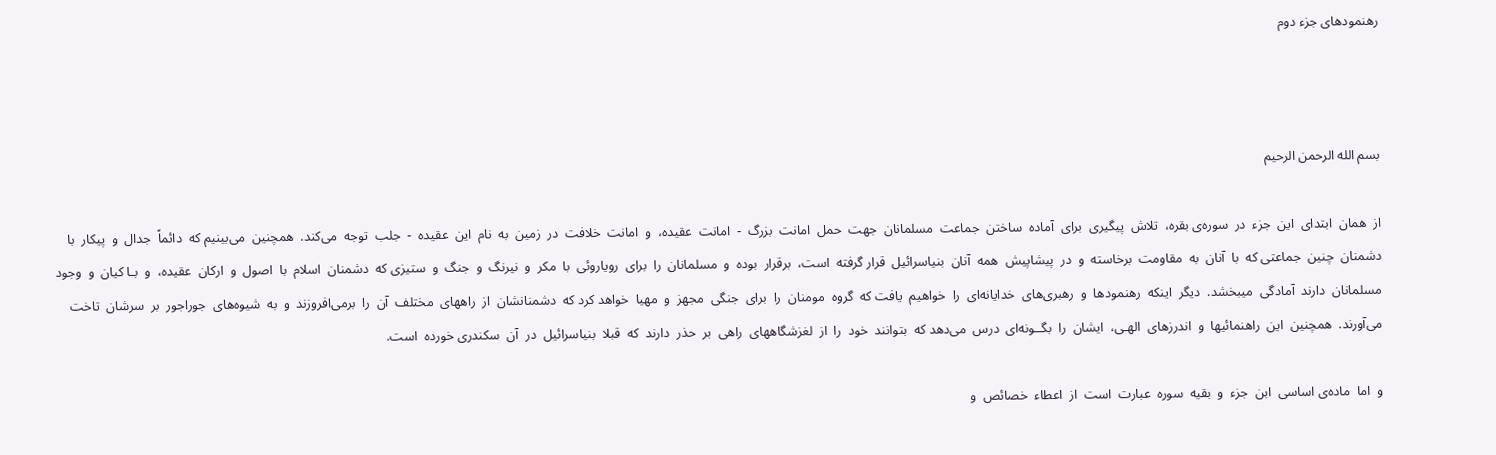رهنمود‌های جزء دوم



بسم الله الرحمن الرحیم

از  همان  ابتدای  این  جزء  در  سوره‌ی بقره،  تلاش  پیگیری  برای  آماده  ساختن  جماعت  مسلمانان  جهت  حمل  امانت  بزرگ  -  امانت  عقیده‌،  و  امانت  خلافت  در  زمین  به  نام  این  عقیده  -  جلب  توجه  می‌کند.  همچنین  می‌بینیم‌ که  دائماً  جدال  و  پیکار  با  دشمنان  چنین  جماعتی که  با  آنان  به  مقاومت  برخاسته  و  در  پیشاپیش  همه  آنان  بنیاسرائیل  قرار گرفته  است‌،  برقرار  بوده  و  مسلمانان  را  برای  رویاروئی  با  مکر  و  نیرنگ  و  جنگ  و  ستیزی ‌که  دشمنان  اسلام  با  اصول  و  ارکان  عقیده‌،  و  بـا کیان  و  وجود  مسلمانان  دارند  آمادگی  میبخشد.  دیگر  اینکه  رهنمودها  و  رهبری‌های  خدایانه‌ای  را  خواهیم  یافت ‌که  گروه  مومنان  را  برای  جنگی  مجهز  و  مهیا  خواهد کرد که  دشمنانشان  از  راههای  مختلف  آن  را  برمی‌افروزند  و  به  شیوه‌های  جوراجور  بر  سرشان  تاخت  می‌آورند.  همچنین  این  راهنمائیها  و  اندرزهای  الهـی‌،  ایشان  را  بگــونه‌ای  درس  می‌دهد که  بتوانند  خود  را  از  لغزشگاههای  راهی  بر  حذر  دارند  که  قبلا  بنیاسرائیل  در  آن  سکندری خورده  است‌.

و  اما  ماده‌ی اساسی  ابن  جزء  و  بقیه  سوره  عبارت  است  از  اعطاء  خصائص  و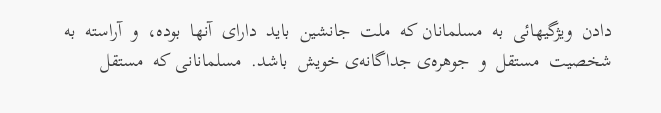د‌ادن  ویژگیهائی  به  مسلمانان‌ که  ملت  جانشین  باید  دارای  آنها  بوده،  و  آراسته  به  شخصیت  مستقل  و  جوهره‌ی جداگانه‌ی خویش  باشد.  مسلمانانی که  مستقل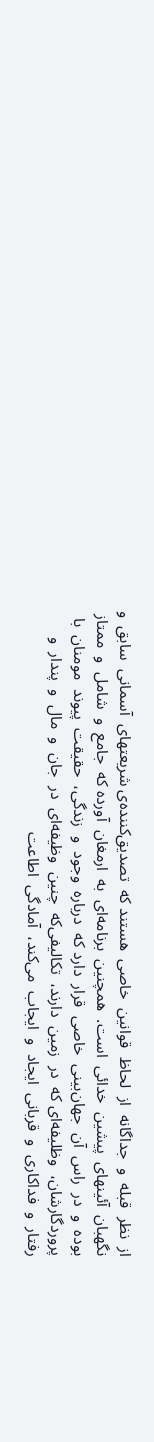از  نظر  قبله  و  جداگانه  از  لحاظ  قوانین  خاصی  هستند که  تصدیق‌کننده‌ی شریعتهای  آسمانی  سابق  و  نگهبان  آئینهای  پیشین  خدائی  است‌.  همچنین  برنامه‌ای  به  ارمغان  آورده ‌که  جامع  و  شامل  و  ممتاز  بوده  و  در  راس  آن  جهان‌بینی  خاصی  قرار  دارد که  درباره  وجود  و  زندگی‌،  حقیقت  پیوند  مومنان  با  پروردگارشان‌،  وظلیفه‌ای ‌که  در  زمین  دارند،  تکالیفی‌که  چنین  وظیفه‌ای  در  جان  و  مال  و  پندار  و  رفتار  و  فداکاری  و  قربانی  ایجاد  و  ایجاب  می‌کند،  آمادگی  اطاعت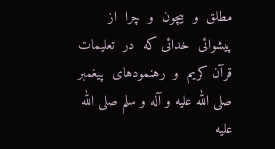مطلق  و  بیچون  و  چرا  از  پیشوائی  خدائی که  در  تعلیمات  قرآن ‌کریم  و  رهنمودهای  پیغمبر  صلی الله علیه و آله و سلم صلی الله علیه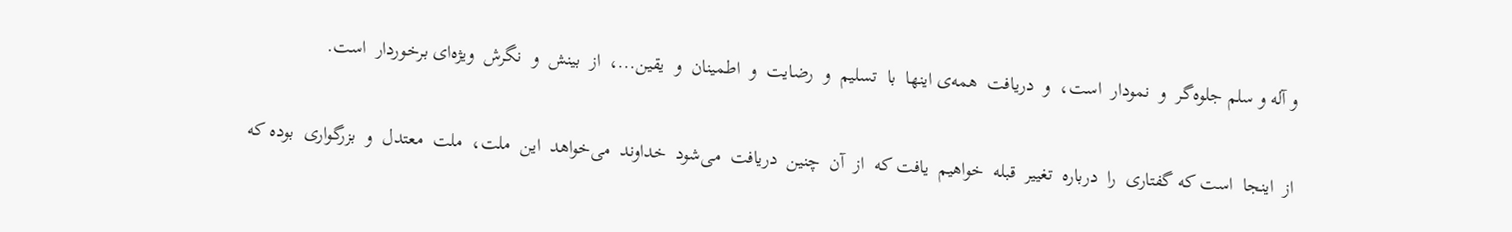و آله و سلم ‌جلوه‌گر  و  نمودار  است‌،  و  دریافت  همه‌ی اینها  با  تسلیم  و  رضایت  و  اطمینان  و  یقین‌...،  از  بینش  و  نگرش  ویژه‌ای برخوردار  است‌.

از  اینجا  است‌ که ‌گفتاری  را  درباره  تغییر  قبله  خواهیم  یافت‌ که  از  آن  چنین  دریافت  می‌شود  خداوند  می‌خواهد  این  ملت‌،  ملت  معتدل  و  بزرگواری  بوده‌ که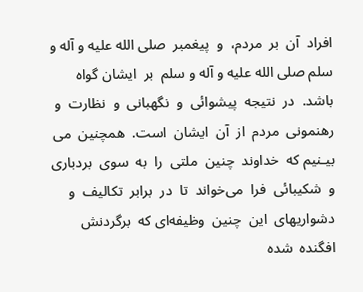افراد  آن  بر  مردم‌،  و  پیغمبر  صلی الله علیه و آله و سلم صلی الله علیه و آله و سلم  بر  ایشان ‌گواه  باشد.  در  نتیجه  پیشوائی  و  نگهبانی  و  نظارت  و  رهنمونی  مردم  از  آن  ایشان  است‌.  همچنین  می بیـنیم ‌که  خداوند  چنین  ملتی  را  به  سوی  بردباری  و  شکیبائی  فرا  می‌خواند  تا  در  برابر  تکالیف  و  دشواریهای  این  چنین  وظیفه‌ای که  برگردنش  افگنده  شده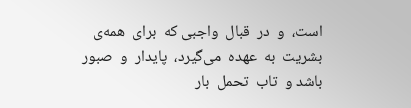است‌،  و  در  قبال  واجبی که  برای  همه‌ی بشریت  به  عهده  می‌گیرد،  پایدار  و  صبور  باشد و  تاب  تحمل  بار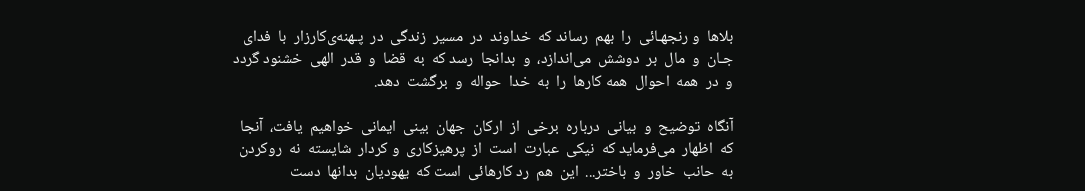بلاها  و رنجهـائی  را  بهم  رساند که  خداوند  در  مسیر  زندگی  در  پـهنه‌ی‌کارزار  با  فدای  جـان  و  مال  بر  دوشش  می‌اندازد،  و  بدانجا  رسد که  به  قضا  و  قدر  الهی  خشنود گردد  و  در  همه  احو‌ال  همه‌ کارها  را  به  خدا  حواله  و  برگشت  دهد.

آنگاه  توضیح  و  بیانی  درباره  برخی  از  ارکان  جهان  بینی  ایمانی  خواهیم  یافت‌،  آنجا که  اظهار  می‌فرماید که  نیکی  عبارت  است  از  پرهیزکاری  و کردار  شایسته  نه  روکردن  به  حانب  خاور  و  باختر...  این  هم  رد کارهائی  است‌ که  یهودیان  بدانها  دست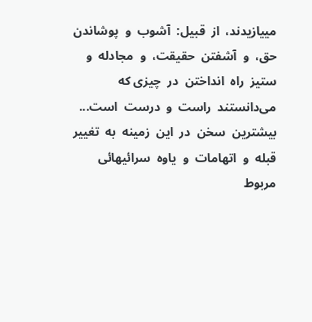مییازیدند،  از  قبیل‌:  آشوب  و  پوشاندن  حق‌،  و  آشفتن  حقیقت،  و  مجادله  و  ستیز  راه  انداختن  در  چیزی ‌که  می‌دانستند  راست  و  درست  است‌...  بیشترین  سخن  در  این  زمینه  به  تغییر  قبله  و  اتهامات  و  یاوه  سرائیهائی  مربوط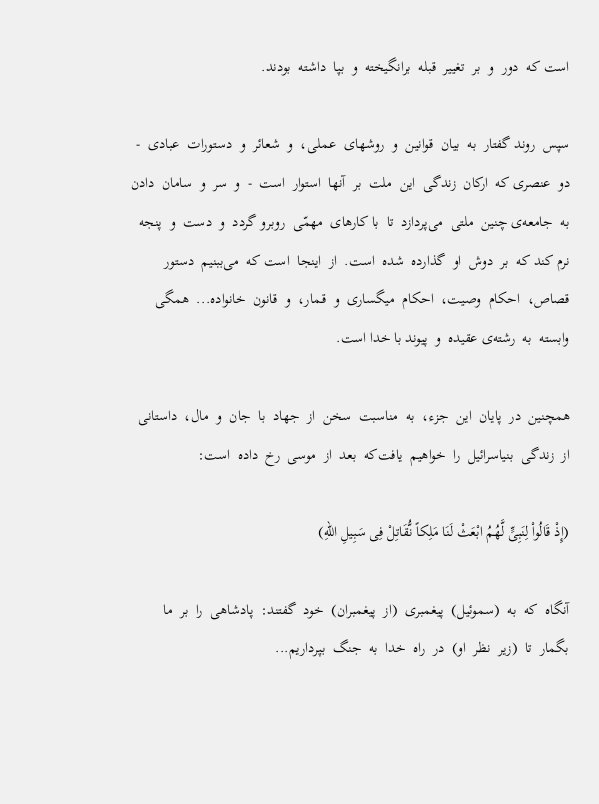است ‌که  دور  و  بر  تغییر  قبله  برانگیخته  و  بپا  داشته  بودند.

سپس  روند گفتار  به  بیان  قوانین  و  روشهای  عـملی‌،  و  شعائر  و  دستورات  عبادی  -  دو  عنصری ‌که  ارکان  زندگی  این  ملت  بر  آنها  استوار  است  -  و  سر  و  سامان  دادن  به  جامعه‌ی چنین  ملتی  می‌پردازد  تا  با کارهای  مهمّی  روبرو گردد  و  دست  و  پنجه  نرم ‌کند که  بر  دوش  او  گذارده‌  شده  است‌.  از  اینجا  است‌ که  می‌ببنیم  دستور  قصاص‌،  احکام  وصیت‌،  احکام  میگساری  و  قـمار،  و  قانون  خانواده‌...  همگی  وابسته  به  رشته‌ی عقیده  و  پیوند با خدا است.

همچنین  در  پایان  این  جزء‌،  به  مناسبت  سخن  از  جهاد  با  جان  و  مال‌،  داستانی  از  زندگی  بنیاسرائیل  را  خواهیم  یافت‌که  بعد  از  موسی  رخ  داده  است‌:

(إِذْ قَالُواْ لِنَبِیٍّ لَّهُمُ ابْعَثْ لَنَا مَلِکاً نُّقَاتِلْ فِی سَبِیلِ اللّهِ)

آنگاه  که  به  (سموئیل‌)  پیغمبری  (از  پیغمبران‌)  خود  گفتند:  پادشاهی  را  بر  ما  بگمار  تا  (زیر  نظر  او)  در  راه  خدا  به  جنگ  بپرداریم‌...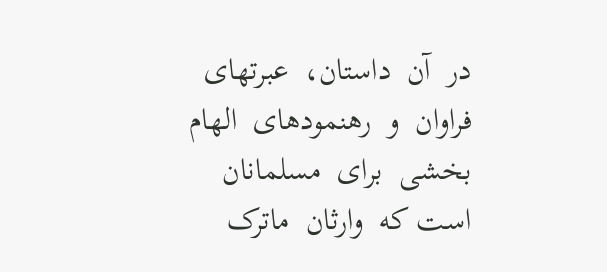در  آن  داستان‌،  عبرتهای  فراوان  و  رهنمودهای  الهام  بخشی  برای  مسلمانان  است ‌که  وارثان  ماترک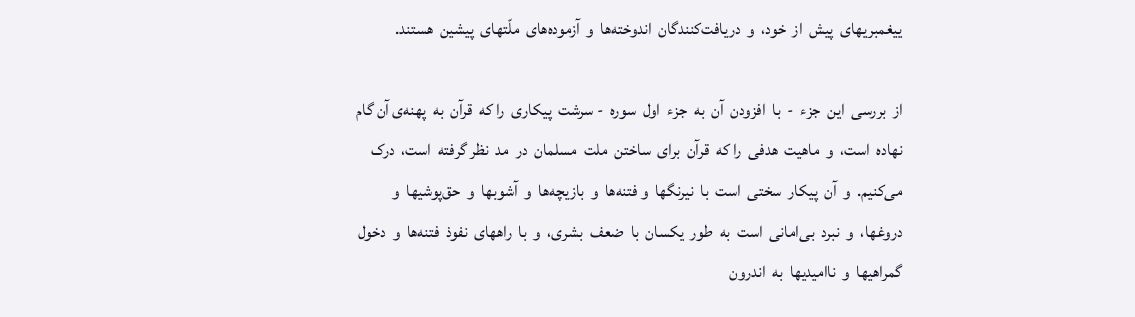ییغمبریهای  پیش  از  خود،  و  دریافت‌کنندگان  اندوخته‌ها  و  آزموده‌های  ملّتهای  پیشین  هستند.

از  بررسی  این  جزء  -  با  افزودن  آن  به  جزء  اول  سوره  - سرشت  پیکاری  را که  قرآن  به  پهنه‌ی آن ‌گام  نهاده  است‌،  و  ماهیت  هدفی  را که  قرآن  برای  ساختن  ملت  مسلمان  در  مد  نظر گرفته  است‌،  درک  می‌کنیم‌.  و  آن  پیکار  سختی  است  با  نیرنگها  و فتنه‌ها  و  بازیچه‌ها  و  آشوبها  و  حق‌پوشیها  و  دروغها،  و  نبرد  بی‌امانی  است  به  طور  یکسان  با  ضعف  بشری،  و  با  راههای  نفوذ  فتنه‌ها  و  دخول  گمراهیها  و  ناامیدیها  به  اندرون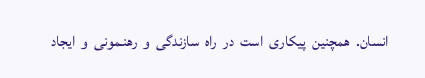انسان‌.  همچنین  پیکاری  است  در  راه  سازندگی  و  رهنـمونی  و  ایجاد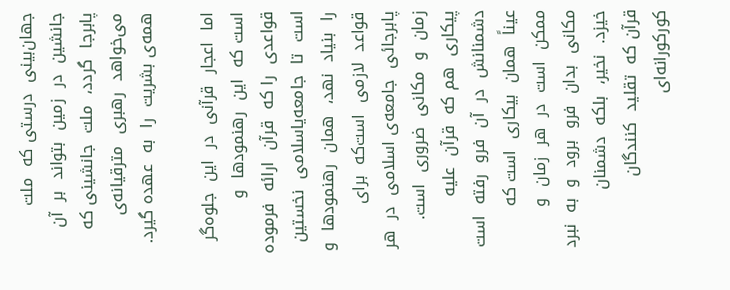جهان‌بینی  درستی ‌که  ملت  جانشین  در  زمین  بتواند  بر  آن  پابرجا  گردد،  ملت  جانشینی ‌که  می‌خواهد  رهبری  مترقیانه‌ی همه‌ی بشریت  را  به  عهده‌ گیرد.

اما  اعجار  قرآنی  در  این  جلوه‌گر  است ‌که  این  رهنمودها  و  قواعدی  را که  قرآن  ارائه  فرموده  است  تا  جامعه‌یاسلامی  نخستین  را  بنیاد  نهد،  همان  رهنمودها  و  قواعد  لازمی  است‌که  برای  پابرجائی  جامعه‌ی اسلامی  در  هر  زمان  و  مکانی  ضروری  است‌.  پیکاری  هم‌ که  قرآن  علیه  دشمنانش  در  آن  فرو  رفته  است  عیناً  همان  بیکاری  است‌ که  ممکن  است  در  هر  زمان  و  مکانی  بدان  فرو  برود  و  به  نبرد  خیزد.  نخیر،  بلکه  دشمنان  قرآن ‌که  تقلید  کنندگان  کورکورانه‌ای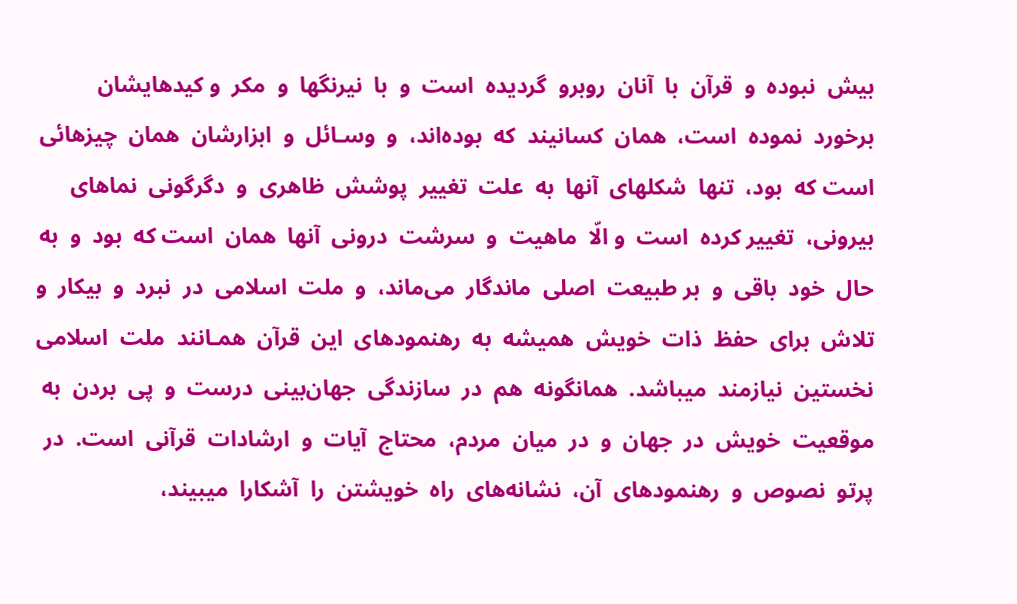بیش  نبوده  و  قرآن  با  آنان  روبرو  گردیده  است  و  با  نیرنگها  و  مکر  و کیدهایشان  برخورد  نموده  است‌،  همان  کسانیند  که  بوده‌اند،  و  وسـائل  و  ابزارشان  همان  چیزهائی  است ‌که  بود،  تنها  شکلهای  آنها  به  علت  تغییر  پوشش  ظاهری  و  دگرگونی  نماهای  بیرونی،  تغییر کرده  است  و الّا  ماهیت  و  سرشت  درونی  آنها  همان  است‌ که  بود  و  به  حال  خود  باقی  و  بر طبیعت  اصلی  ماندگار  می‌ماند،  و  ملت  اسلامی  در  نبرد  و  بیکار  و  تلاش  برای  حفظ  ذات  خویش  همیشه  به  رهنمودهای  این  قرآن  همـانند  ملت  اسلامی  نخستین  نیازمند  میباشد.  همانگو‌نه  هم  در  سازندگی  جهان‌بینی  درست  و  پی  بردن  به  موقعیت  خویش  در  جهان  و  در  میان  مردم‌،  محتاج  آیات  و  ارشادات  قرآنی  است‌.  در  پرتو  نصوص  و  رهنمودهای  آن‌،  نشانه‌های  راه  خویشتن  را  آشکارا  میبیند،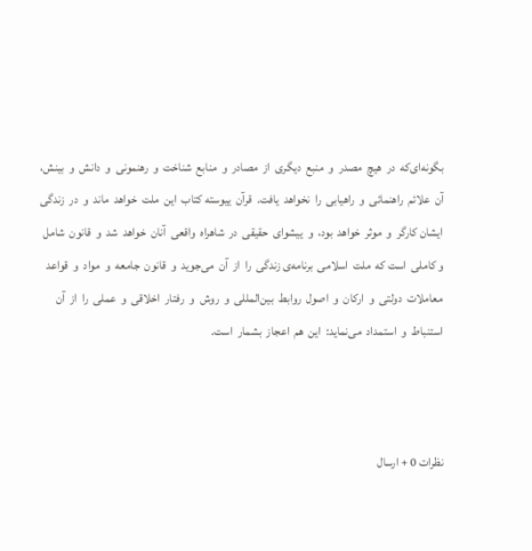بگونه‌ای‌که  در  هیچ  مصدر  و  منبع  دیگری  از  مصادر  و  منابع  شناخت  و  رهنمونی  و  دانش  و  بینش،  آن  علائم  راهنمائی  و  راهیابی  را  نخواهد  یافت‌.  قرآن  ییوسته ‌کتاب  این  ملت  خواهد  ماند  و  در  زندگی  ایشان ‌کارگر  و  موثر  خواهد  بود،  و  ییشوای  حقیقی  در  شاهراه  واقعی  آنان  خواهد  شد  و  قانون  شامل  و کاملی  است‌ که  ملت  اسلامی  برنامه‌ی زندگی  را  از  آن  می‌جوید  و  قانون  جامعه  و  مواد  و  قواعد  معاملات  دولتی  و  ارکان  و  اصول  روابط  بین‌المللی  و  روش  و  رفتار  اخلاقی  و  عملی  را  از  آن  استنباط  و  استمداد  می‌نماید:  این  هم  اعجاز  بشمار  است‌.



نظرات 0 + ارسال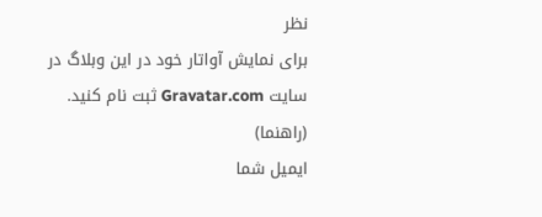نظر
برای نمایش آواتار خود در این وبلاگ در سایت Gravatar.com ثبت نام کنید. (راهنما)
ایمیل شما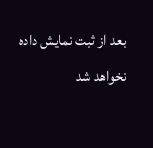بعد از ثبت نمایش داده نخواهد شد